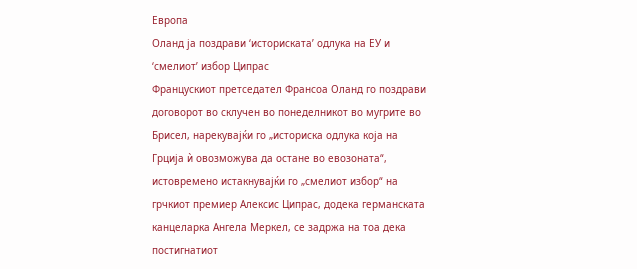Европа
Oланд ја поздрави ‘историската’ одлука на ЕУ и ‘смелиот’ избор Ципрас
Францускиот претседател Франсоа Оланд го поздрави договорот во склучен во понеделникот во мугрите во Брисел, нарекувајќи го „историска одлука која на Грција ѝ овозможува да остане во евозоната“, истовремено истакнувајќи го „смелиот избор“ на грчкиот премиер Алексис Ципрас, додека германската канцеларка Ангела Меркел, се задржа на тоа дека постигнатиот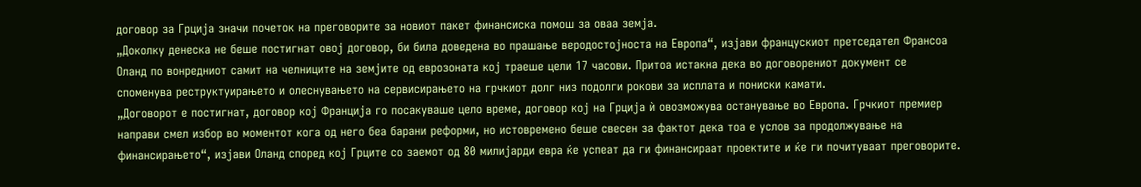договор за Грција значи почеток на преговорите за новиот пакет финансиска помош за оваа земја.
„Доколку денеска не беше постигнат овој договор, би била доведена во прашање веродостојноста на Европа“, изјави францускиот претседател Франсоа Оланд по вонредниот самит на челниците на земјите од еврозоната кој траеше цели 17 часови. Притоа истакна дека во договорениот документ се споменува реструктуирањето и олеснувањето на сервисирањето на грчкиот долг низ подолги рокови за исплата и пониски камати.
„Договорот е постигнат, договор кој Франција го посакуваше цело време, договор кој на Грција ѝ овозможува останување во Европа. Грчкиот премиер направи смел избор во моментот кога од него беа барани реформи, но истовремено беше свесен за фактот дека тоа е услов за продолжување на финансирањето“, изјави Оланд според кој Грците со заемот од 80 милијарди евра ќе успеат да ги финансираат проектите и ќе ги почитуваат преговорите.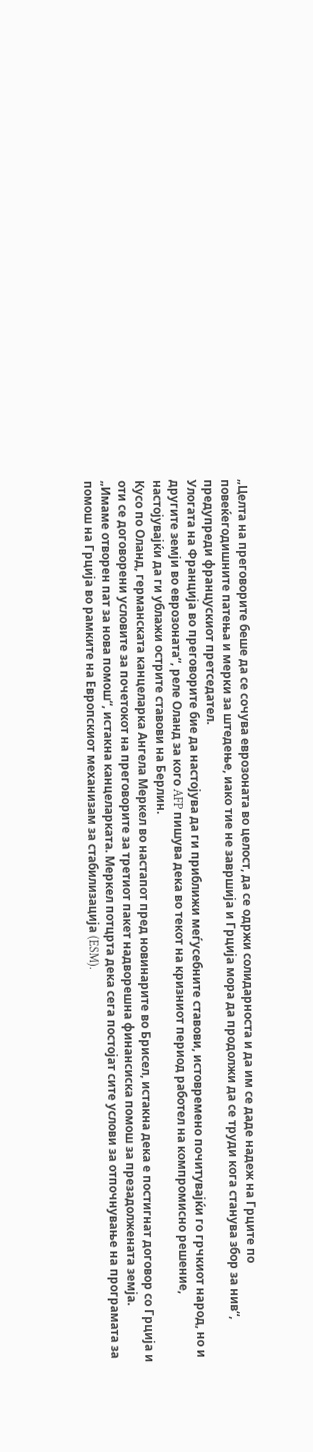„Целта на преговорите беше да се сочува еврозоната во целост, да се одржи солидарноста и да им се даде надеж на Грците по повеќегодишните патења и мерки за штедење, иако тие не завршија и Грција мора да продолжи да се труди кога станува збор за нив“, предупреди францускиот претседател.
Улогата на Франција во преговорите бие да настојува да ги приближи меѓусебните ставови, истовремено почитувајќи го грчкиот народ, но и другите земји во еврозоната“, реле Оланд за кого AFP пишува дека во текот на кризниот период работел на компромисно решение, настојувајќи да ги ублажи острите ставови на Берлин.
Кусо по Оланд, германската канцеларка Ангела Меркел во настапот пред новинарите во Брисел, истакна дека е постигнат договор со Грција и оти се договорени условите за почетокот на преговорите за третиот пакет надворешна финансиска помош за презадолжената земја.
„Имаме отворен пат за нова помош“, истакна канцеларката. Меркел потцрта дека сега постојат сите услови за отпочнување на програмата за помош на Грција во рамките на Европскиот механизам за стабилизација (ESM).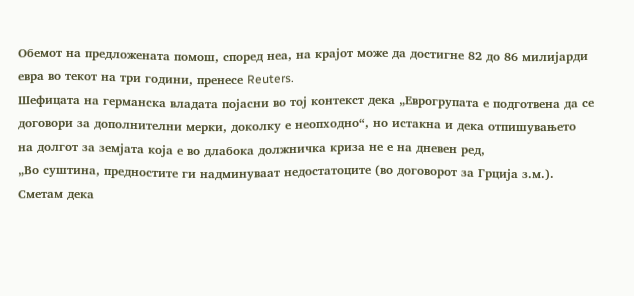Обемот на предложената помош, според неа, на крајот може да достигне 82 до 86 милијарди евра во текот на три години, пренесе Reuters.
Шефицата на германска владата појасни во тој контекст дека „Еврогрупата е подготвена да се договори за дополнителни мерки, доколку е неопходно“, но истакна и дека отпишувањето на долгот за земјата која е во длабока должничка криза не е на дневен ред,
„Во суштина, предностите ги надминуваат недостатоците (во договорот за Грција з.м.). Сметам дека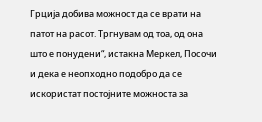Грција добива можност да се врати на патот на расот. Тргнувам од тоа, од она што е понудени“, истакна Меркел, Посочи и дека е неопходно подобро да се искористат постојните можноста за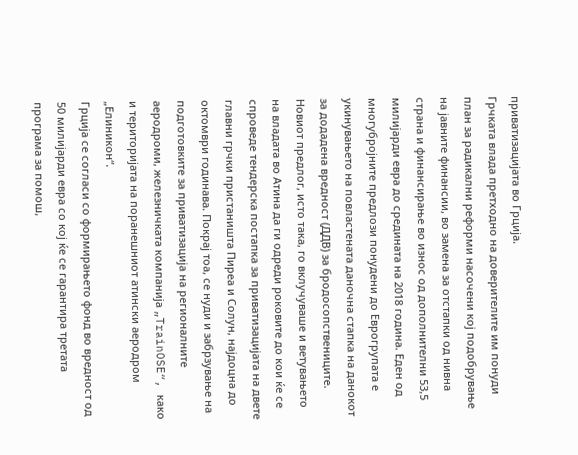приватизацијата во Грција.
Грчката влада претходно на доверителите им понуди план за радикални реформи насочени кој подобрување на јавните финансии, во замена за отстапки од нивна страна и финансирање во износ од дополнителни 53,5 милијарди евра до средината на 2018 година. Еден од многубројните предлози понудени до Еврогрупата е укинувањето на повластената даночна стапка на данокот за додадена вредност (ДДВ) за бродосопствениците. Новиот предлог, исто така, го вклучуваше и ветувањето на владата во Атина да ги одреди роковите до кои ќе се спроведе тендерска постапка за приватизацијата на двете главни грчки пристаништа Пиреа и Солун, најдоцна до октомври годинава. Покрај тоа, се нуди и забрзување на подготовките за приватизација на регионалните аеродроми, железничката компанија „TrainOSE“, како и територијата на поранешниот атински аеродром „Елиникон“.
Грција се согласи со формирањето фонд во вредност од 50 милијарди евра со кој ќе се гарантира третата програма за помош,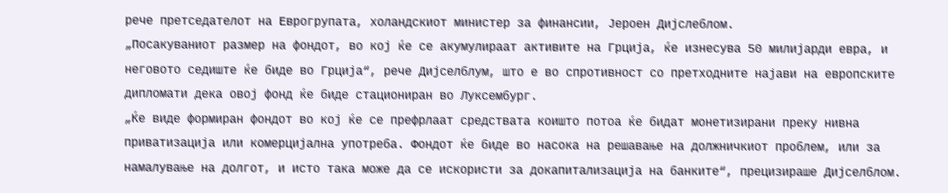рече претседателот на Еврогрупата, холандскиот министер за финансии, Јероен Дијслеблом.
„Посакуваниот размер на фондот, во кој ќе се акумулираат активите на Грција, ќе изнесува 50 милијарди евра, и неговото седиште ќе биде во Грција“, рече Дијселблум, што е во спротивност со претходните најави на европските дипломати дека овој фонд ќе биде стациониран во Луксембург.
„Ќе виде формиран фондот во кој ќе се префрлаат средствата коишто потоа ќе бидат монетизирани преку нивна приватизација или комерцијална употреба. Фондот ќе биде во насока на решавање на должничкиот проблем, или за намалување на долгот, и исто така може да се искористи за докапитализација на банките“, прецизираше Дијселблом.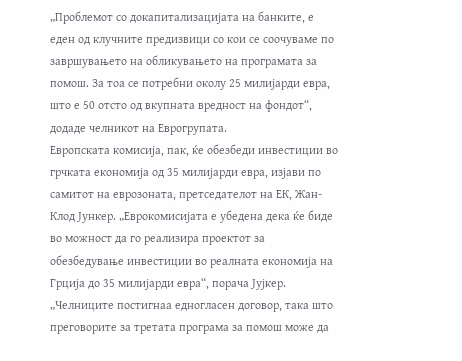„Проблемот со докапитализацијата на банките, е еден од клучните предизвици со кои се соочуваме по завршувањето на обликувањето на програмата за помош. За тоа се потребни околу 25 милијарди евра, што е 50 отсто од вкупната вредност на фондот“, додаде челникот на Еврогрупата.
Европската комисија, пак, ќе обезбеди инвестиции во грчката економија од 35 милијарди евра, изјави по самитот на еврозоната, претседателот на ЕК, Жан-Клод Јункер. „Еврокомисијата е убедена дека ќе биде во можност да го реализира проектот за обезбедување инвестиции во реалната економија на Грција до 35 милијарди евра“, порача Јујкер.
„Челниците постигнаа едногласен договор, така што преговорите за третата програма за помош може да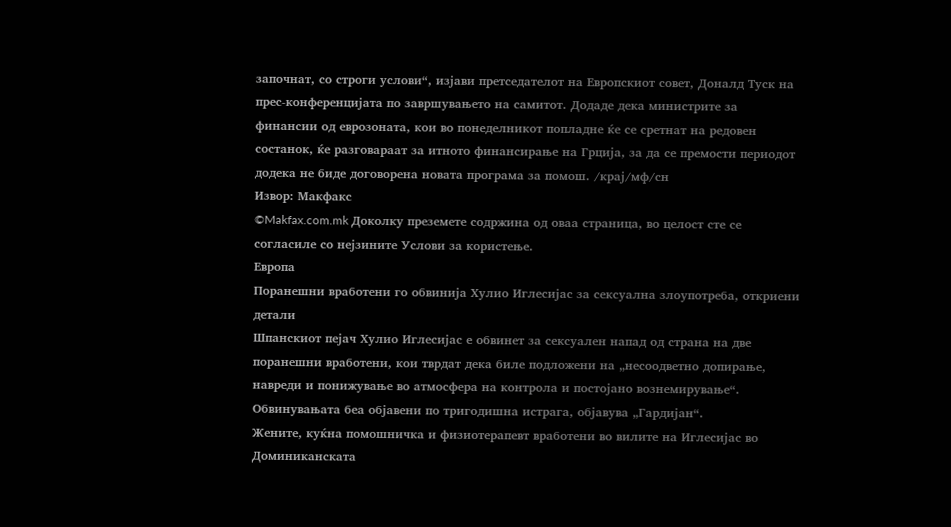започнат, со строги услови“, изјави претседателот на Европскиот совет, Доналд Туск на прес-конференцијата по завршувањето на самитот. Додаде дека министрите за финансии од еврозоната, кои во понеделникот попладне ќе се сретнат на редовен состанок, ќе разговараат за итното финансирање на Грција, за да се премости периодот додека не биде договорена новата програма за помош. /крај/мф/сн
Извор: Макфакс
©Makfax.com.mk Доколку преземете содржина од оваа страница, во целост сте се согласиле со нејзините Услови за користење.
Европа
Поранешни вработени го обвинија Хулио Иглесијас за сексуална злоупотреба, откриени детали
Шпанскиот пејач Хулио Иглесијас е обвинет за сексуален напад од страна на две поранешни вработени, кои тврдат дека биле подложени на „несоодветно допирање, навреди и понижување во атмосфера на контрола и постојано вознемирување“. Обвинувањата беа објавени по тригодишна истрага, објавува „Гардијан“.
Жените, куќна помошничка и физиотерапевт вработени во вилите на Иглесијас во Доминиканската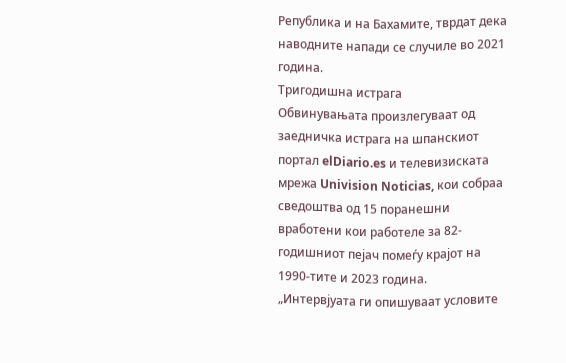Република и на Бахамите, тврдат дека наводните напади се случиле во 2021 година.
Тригодишна истрага
Обвинувањата произлегуваат од заедничка истрага на шпанскиот портал elDiario.es и телевизиската мрежа Univision Noticias, кои собраа сведоштва од 15 поранешни вработени кои работеле за 82-годишниот пејач помеѓу крајот на 1990-тите и 2023 година.
„Интервјуата ги опишуваат условите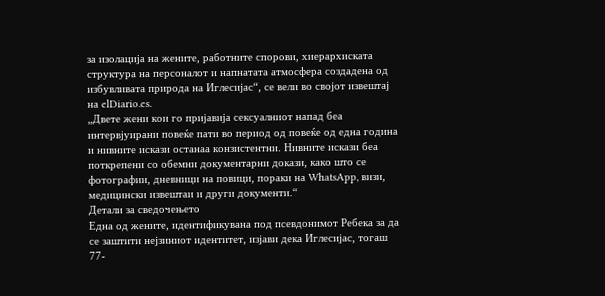за изолација на жените, работните спорови, хиерархиската структура на персоналот и напнатата атмосфера создадена од избувливата природа на Иглесијас“, се вели во својот извештај на elDiario.es.
„Двете жени кои го пријавија сексуалниот напад беа интервјуирани повеќе пати во период од повеќе од една година и нивните искази останаа конзистентни. Нивните искази беа поткрепени со обемни документарни докази, како што се фотографии, дневници на повици, пораки на WhatsApp, визи, медицински извештаи и други документи.“
Детали за сведочењето
Една од жените, идентификувана под псевдонимот Ребека за да се заштити нејзиниот идентитет, изјави дека Иглесијас, тогаш 77-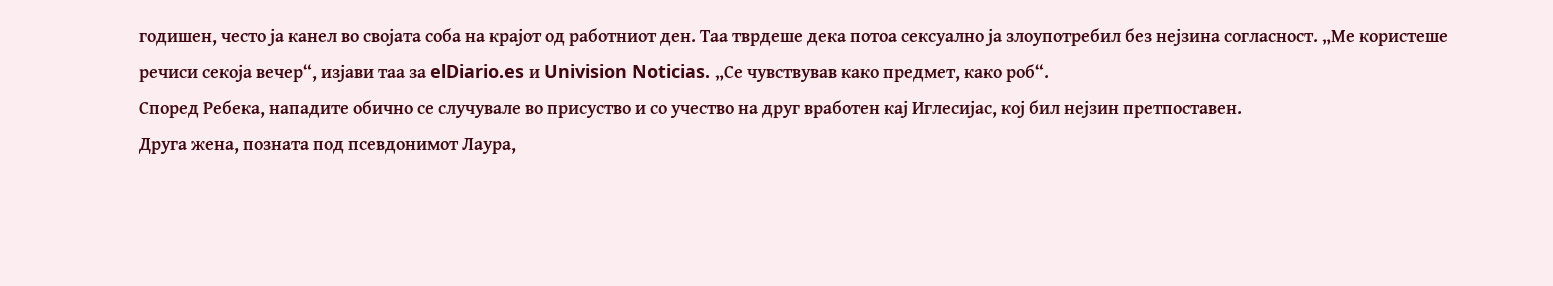годишен, често ја канел во својата соба на крајот од работниот ден. Таа тврдеше дека потоа сексуално ја злоупотребил без нејзина согласност. „Ме користеше речиси секоја вечер“, изјави таа за elDiario.es и Univision Noticias. „Се чувствував како предмет, како роб“.
Според Ребека, нападите обично се случувале во присуство и со учество на друг вработен кај Иглесијас, кој бил нејзин претпоставен.
Друга жена, позната под псевдонимот Лаура,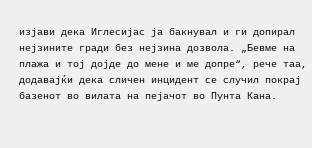изјави дека Иглесијас ја бакнувал и ги допирал нејзините гради без нејзина дозвола. „Бевме на плажа и тој дојде до мене и ме допре“, рече таа, додавајќи дека сличен инцидент се случил покрај базенот во вилата на пејачот во Пунта Кана.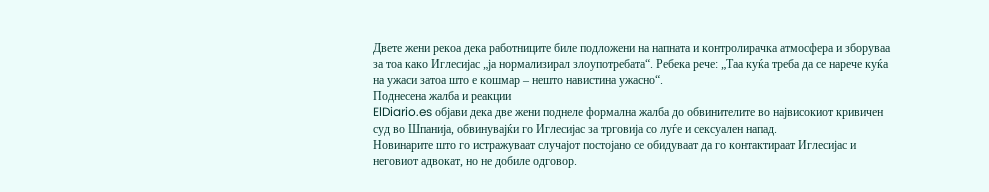Двете жени рекоа дека работниците биле подложени на напната и контролирачка атмосфера и зборуваа за тоа како Иглесијас „ја нормализирал злоупотребата“. Ребека рече: „Таа куќа треба да се нарече куќа на ужаси затоа што е кошмар – нешто навистина ужасно“.
Поднесена жалба и реакции
ElDiario.es објави дека две жени поднеле формална жалба до обвинителите во највисокиот кривичен суд во Шпанија, обвинувајќи го Иглесијас за трговија со луѓе и сексуален напад.
Новинарите што го истражуваат случајот постојано се обидуваат да го контактираат Иглесијас и неговиот адвокат, но не добиле одговор.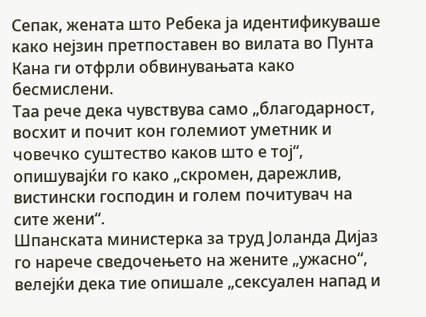Сепак, жената што Ребека ја идентификуваше како нејзин претпоставен во вилата во Пунта Кана ги отфрли обвинувањата како бесмислени.
Таа рече дека чувствува само „благодарност, восхит и почит кон големиот уметник и човечко суштество каков што е тој“, опишувајќи го како „скромен, дарежлив, вистински господин и голем почитувач на сите жени“.
Шпанската министерка за труд Јоланда Дијаз го нарече сведочењето на жените „ужасно“, велејќи дека тие опишале „сексуален напад и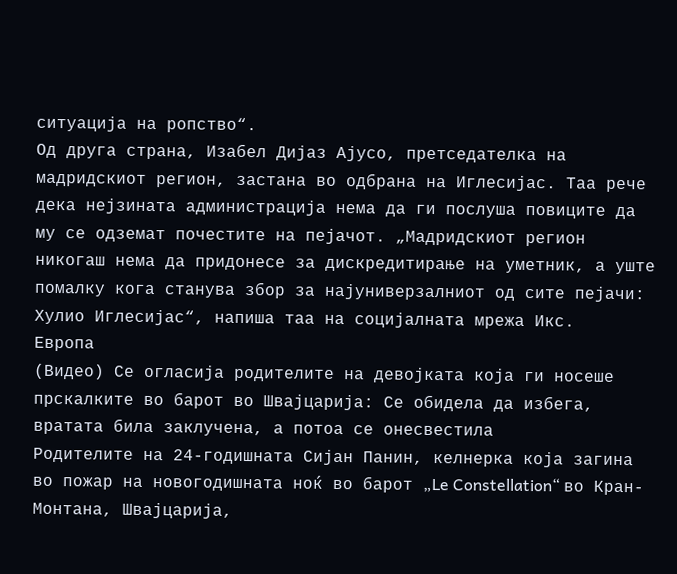ситуација на ропство“.
Од друга страна, Изабел Дијаз Ајусо, претседателка на мадридскиот регион, застана во одбрана на Иглесијас. Таа рече дека нејзината администрација нема да ги послуша повиците да му се одземат почестите на пејачот. „Мадридскиот регион никогаш нема да придонесе за дискредитирање на уметник, а уште помалку кога станува збор за најуниверзалниот од сите пејачи: Хулио Иглесијас“, напиша таа на социјалната мрежа Икс.
Европа
(Видео) Се огласија родителите на девојката која ги носеше прскалките во барот во Швајцарија: Се обидела да избега, вратата била заклучена, а потоа се онесвестила
Родителите на 24-годишната Сијан Панин, келнерка која загина во пожар на новогодишната ноќ во барот „Le Constellation“ во Кран-Монтана, Швајцарија,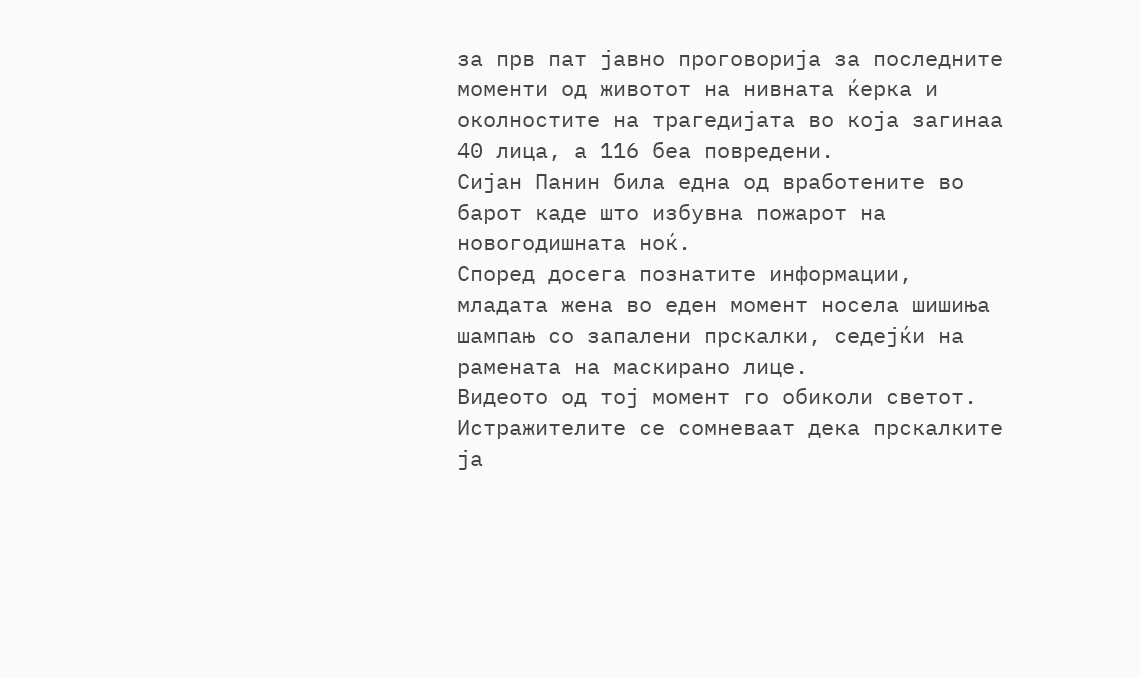за прв пат јавно проговорија за последните моменти од животот на нивната ќерка и околностите на трагедијата во која загинаа 40 лица, а 116 беа повредени.
Сијан Панин била една од вработените во барот каде што избувна пожарот на новогодишната ноќ.
Според досега познатите информации, младата жена во еден момент носела шишиња шампањ со запалени прскалки, седејќи на рамената на маскирано лице.
Видеото од тој момент го обиколи светот. Истражителите се сомневаат дека прскалките ја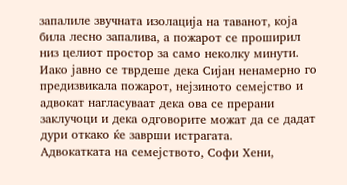запалиле звучната изолација на таванот, која била лесно запалива, а пожарот се проширил низ целиот простор за само неколку минути.
Иако јавно се тврдеше дека Сијан ненамерно го предизвикала пожарот, нејзиното семејство и адвокат нагласуваат дека ова се прерани заклучоци и дека одговорите можат да се дадат дури откако ќе заврши истрагата.
Адвокатката на семејството, Софи Хени,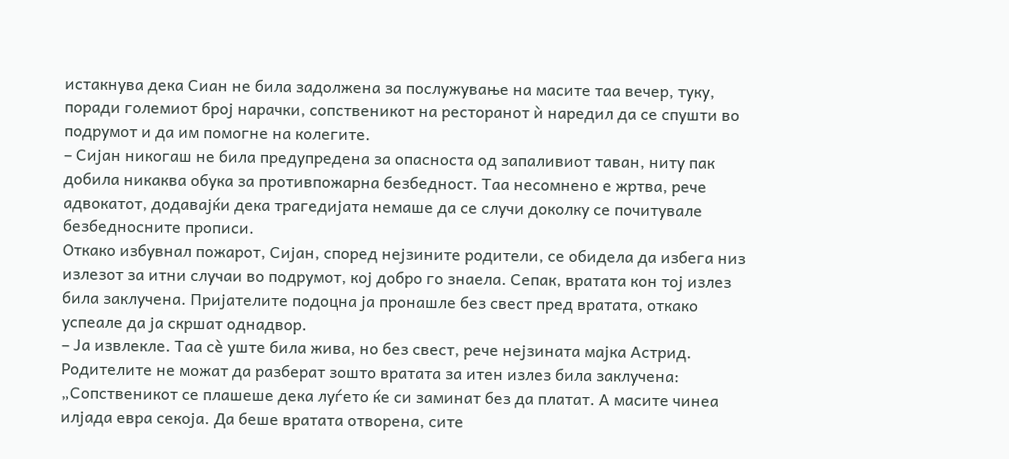истакнува дека Сиан не била задолжена за послужување на масите таа вечер, туку, поради големиот број нарачки, сопственикот на ресторанот ѝ наредил да се спушти во подрумот и да им помогне на колегите.
– Сијан никогаш не била предупредена за опасноста од запаливиот таван, ниту пак добила никаква обука за противпожарна безбедност. Таа несомнено е жртва, рече адвокатот, додавајќи дека трагедијата немаше да се случи доколку се почитувале безбедносните прописи.
Откако избувнал пожарот, Сијан, според нејзините родители, се обидела да избега низ излезот за итни случаи во подрумот, кој добро го знаела. Сепак, вратата кон тој излез била заклучена. Пријателите подоцна ја пронашле без свест пред вратата, откако успеале да ја скршат однадвор.
– Ја извлекле. Таа сè уште била жива, но без свест, рече нејзината мајка Астрид.
Родителите не можат да разберат зошто вратата за итен излез била заклучена: „Сопственикот се плашеше дека луѓето ќе си заминат без да платат. А масите чинеа илјада евра секоја. Да беше вратата отворена, сите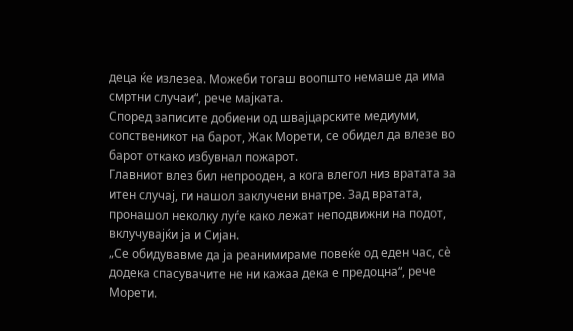деца ќе излезеа. Можеби тогаш воопшто немаше да има смртни случаи“, рече мајката.
Според записите добиени од швајцарските медиуми, сопственикот на барот, Жак Морети, се обидел да влезе во барот откако избувнал пожарот.
Главниот влез бил непрооден, а кога влегол низ вратата за итен случај, ги нашол заклучени внатре. Зад вратата, пронашол неколку луѓе како лежат неподвижни на подот, вклучувајќи ја и Сијан.
„Се обидувавме да ја реанимираме повеќе од еден час, сè додека спасувачите не ни кажаа дека е предоцна“, рече Морети.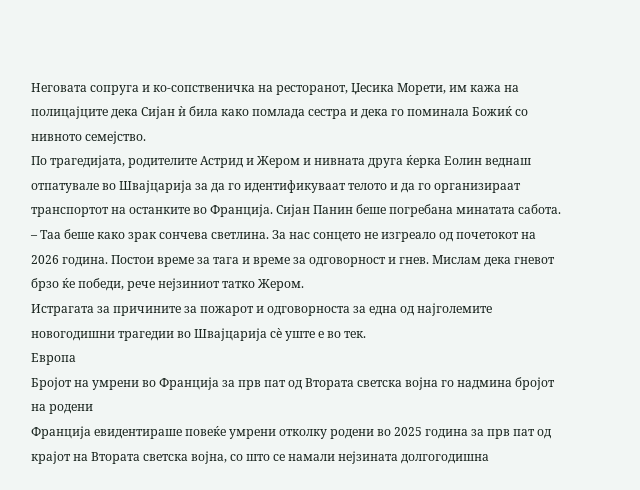Неговата сопруга и ко-сопственичка на ресторанот, Џесика Морети, им кажа на полицајците дека Сијан ѝ била како помлада сестра и дека го поминала Божиќ со нивното семејство.
По трагедијата, родителите Астрид и Жером и нивната друга ќерка Еолин веднаш отпатувале во Швајцарија за да го идентификуваат телото и да го организираат транспортот на останките во Франција. Сијан Панин беше погребана минатата сабота.
– Таа беше како зрак сончева светлина. За нас сонцето не изгреало од почетокот на 2026 година. Постои време за тага и време за одговорност и гнев. Мислам дека гневот брзо ќе победи, рече нејзиниот татко Жером.
Истрагата за причините за пожарот и одговорноста за една од најголемите новогодишни трагедии во Швајцарија сè уште е во тек.
Европа
Бројот на умрени во Франција за прв пат од Втората светска војна го надмина бројот на родени
Франција евидентираше повеќе умрени отколку родени во 2025 година за прв пат од крајот на Втората светска војна, со што се намали нејзината долгогодишна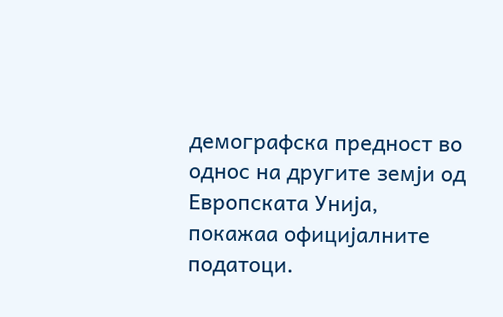демографска предност во однос на другите земји од Европската Унија, покажаа официјалните податоци.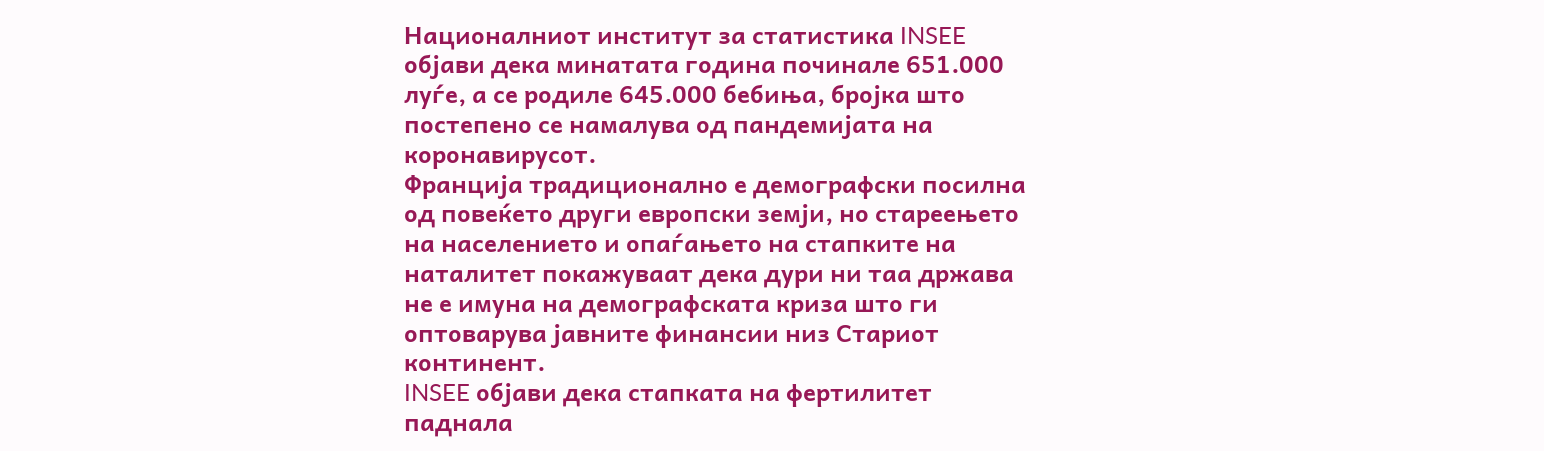Националниот институт за статистика INSEE објави дека минатата година починале 651.000 луѓе, а се родиле 645.000 бебиња, бројка што постепено се намалува од пандемијата на коронавирусот.
Франција традиционално е демографски посилна од повеќето други европски земји, но стареењето на населението и опаѓањето на стапките на наталитет покажуваат дека дури ни таа држава не е имуна на демографската криза што ги оптоварува јавните финансии низ Стариот континент.
INSEE објави дека стапката на фертилитет паднала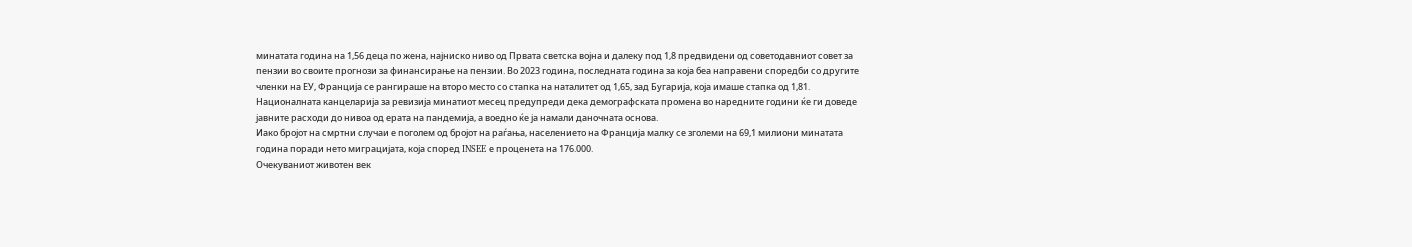минатата година на 1,56 деца по жена, најниско ниво од Првата светска војна и далеку под 1,8 предвидени од советодавниот совет за пензии во своите прогнози за финансирање на пензии. Во 2023 година, последната година за која беа направени споредби со другите членки на ЕУ, Франција се рангираше на второ место со стапка на наталитет од 1,65, зад Бугарија, која имаше стапка од 1,81.
Националната канцеларија за ревизија минатиот месец предупреди дека демографската промена во наредните години ќе ги доведе јавните расходи до нивоа од ерата на пандемија, а воедно ќе ја намали даночната основа.
Иако бројот на смртни случаи е поголем од бројот на раѓања, населението на Франција малку се зголеми на 69,1 милиони минатата година поради нето миграцијата, која според INSEE е проценета на 176.000.
Очекуваниот животен век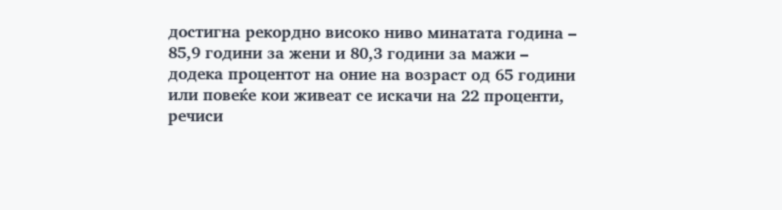достигна рекордно високо ниво минатата година – 85,9 години за жени и 80,3 години за мажи – додека процентот на оние на возраст од 65 години или повеќе кои живеат се искачи на 22 проценти, речиси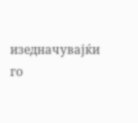изедначувајќи го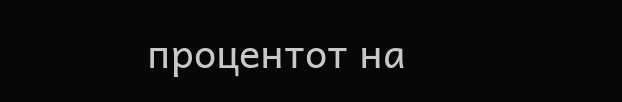процентот на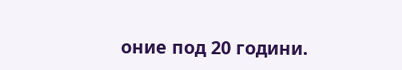оние под 20 години.